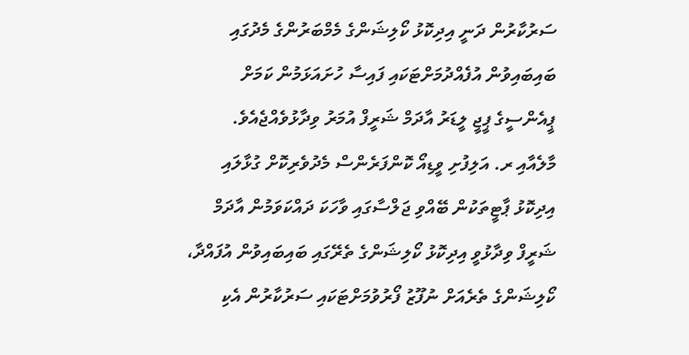ސަރުކާރުން ދަނީ އިދިކޮޅު ކޯލިޝަންގެ މެމްބަރުންގެ މެދުގައި ބައިބައިވުން އުފެއްދުމަށްޓަކައި ފައިސާ ހުށައަޅަމުން ކަމަށް ޕީއެންސީގެ ޕީޖީ ލީޑަރު އާދަމް ޝަރީފް އުމަރު ވިދާޅުވެއްޖެއެވެ.
މާލެއާއި ރ. އަލިފުށި ވީޑިއޯ ކޮންފަރެންސް މެދުވެރިކޮށް ގުޅާލައި އިދިކޮޅު ޕާޓީތަކުން ބޭއްވި ޖަލްސާގައި ވާހަކަ ދައްކަވަމުން އާދަމް ޝަރީފް ވިދާޅުވީ އިދިކޮޅު ކޯލިޝަންގެ ތެރޭގައި ބައިބައިވުން އުފައްދާ، ކޯލިޝަންގެ ތެރެއަށް ނުފޫޒު ފޯރުވުމަށްޓަކައި ސަރުކާރުން އެކި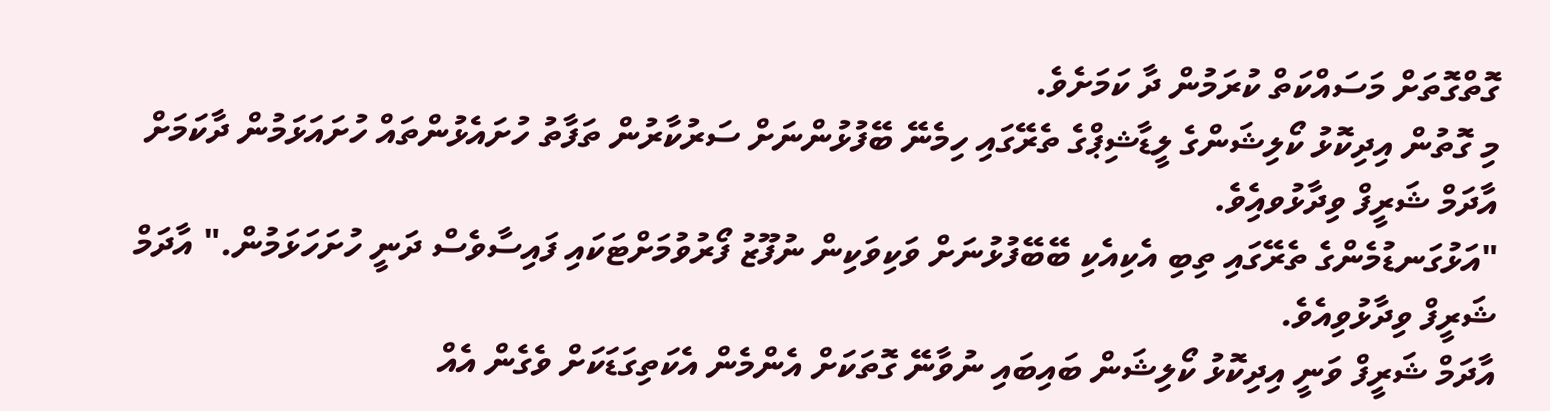ގޮތްގޮތަށް މަސައްކަތް ކުރަމުން ދާ ކަމަށެވެ.
މި ގޮތުން އިދިކޮޅު ކޯލިޝަންގެ ލީޑާޝިޕްގެ ތެރޭގައި ހިމެނޭ ބޭފުޅުންނަށް ސަރުކާރުން ތަފާތު ހުށައެޅުންތައް ހުށައަޅަމުން ދާކަމަށް އާދަމް ޝަރީފް ވިދާޅުވއިެވެ.
"އަޅުގަނޑުމެންގެ ތެރޭގައި ތިބި އެކިއެކި ބޭބޭފުޅުނަށް ވަކިވަކިން ނުފޫޒު ފޯރުވުމަށްޓަކައި ފައިސާވެސް ދަނީ ހުށަހަޅަމުން." އާދަމް ޝަރީފް ވިދާޅުވިއެވެ.
އާދަމް ޝަރީފް ވަނީ އިދިކޮޅު ކޯލިޝަން ބައިބައި ނުވާނޭ ގޮތަކަށް އެންމެން އެކަތިގަޑަކަށް ވެގެން އެއް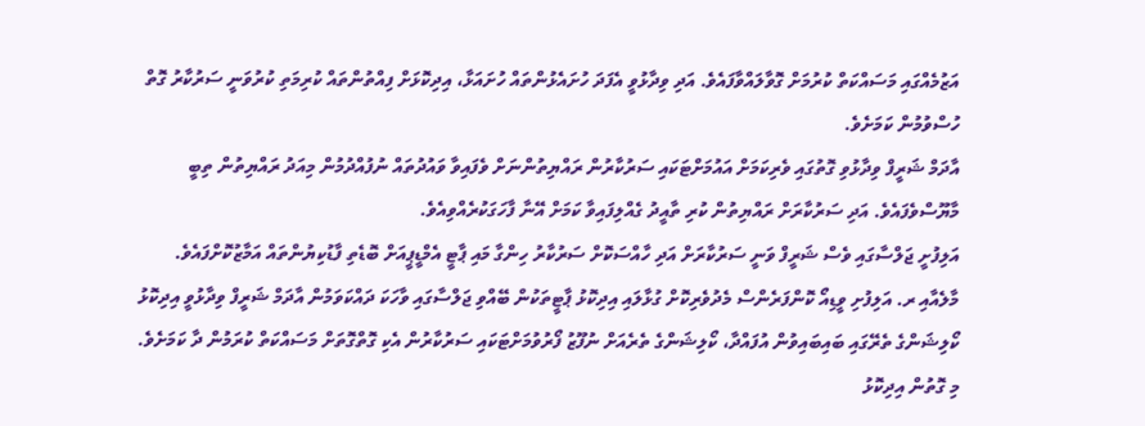އަޒުމެއްގައި މަސައްކަތް ކުރުމަށް ގޮވާލައްވާފައެވެ. އަދި ވިދާޅުވީ އެފަދަ ހުށައެޅުންތައް ހުށައަޅާ، އިދިކޮޅަށް ފިއްތުންތައް ކުރިމަތި ކުރުވަނީ ސަރުކާރު ގޮތް ހުސްވުމުން ކަމަށެވެ.
އާދަމް ޝަރީފް ވިދާޅުވި ގޮތުގައި ވެރިކަމަށް އައުމަށްޓަކައި ސަރުކާރުން ރައްޔިތުންނަށް ވެފައިވާ ވައުދުތައް ނުފުއްދުމުން މިއަދު ރައްޔިތުން ތިބީ މާޔޫސްވެފައެވެ. އަދި ސަރުކާރަށް ރައްޔިތުން ކުރި ތާއީދު ގެއްލިފައިވާ ކަމަށް އޭނާ ފާހަގަކުރެއްވިއެވެ.
އަލިފުށީ ޖަލްސާގައި ވެސް ޝަރީފް ވަނީ ސަރުކާރަށް އަދި ހާއްސަކޮށް ސަރުކާރު ހިންގާ މައި ޕާޓީ އެމްޑީޕީއަށް ބޮޑެތި ފާޑުކިޔުންތައް އަމާޒުކޮށްފައެވެ.
މާލެއާއި ރ. އަލިފުށި ވީޑިއޯ ކޮންފަރެންސް މެދުވެރިކޮށް ގުޅާލައި އިދިކޮޅު ޕާޓީތަކުން ބޭއްވި ޖަލްސާގައި ވާހަކަ ދައްކަވަމުން އާދަމް ޝަރީފް ވިދާޅުވީ އިދިކޮޅު ކޯލިޝަންގެ ތެރޭގައި ބައިބައިވުން އުފައްދާ، ކޯލިޝަންގެ ތެރެއަށް ނުފޫޒު ފޯރުވުމަށްޓަކައި ސަރުކާރުން އެކި ގޮތްގޮތަށް މަސައްކަތް ކުރަމުން ދާ ކަމަށެވެ.
މި ގޮތުން އިދިކޮޅު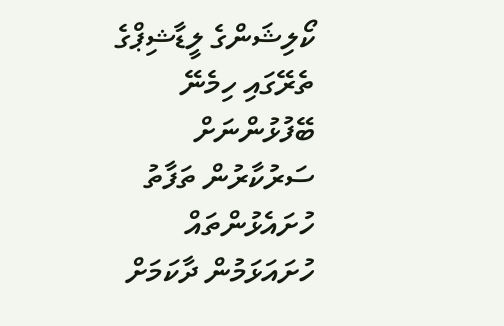ކޯލިޝަންގެ ލީޑާޝިޕްގެ ތެރޭގައި ހިމެނޭ ބޭފުޅުންނަށް ސަރުކާރުން ތަފާތު ހުށައެޅުންތައް ހުށައަޅަމުން ދާކަމަށް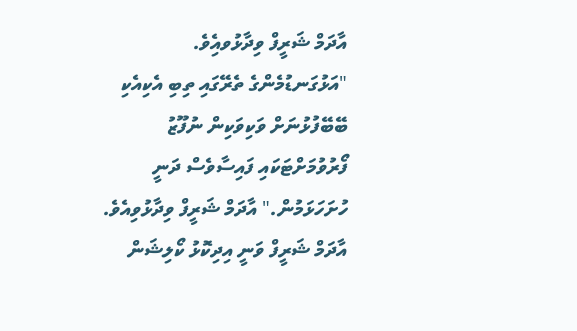އާދަމް ޝަރީފް ވިދާޅުވއިެވެ.
"އަޅުގަނޑުމެންގެ ތެރޭގައި ތިބި އެކިއެކި ބޭބޭފުޅުނަށް ވަކިވަކިން ނުފޫޒު ފޯރުވުމަށްޓަކައި ފައިސާވެސް ދަނީ ހުށަހަޅަމުން." އާދަމް ޝަރީފް ވިދާޅުވިއެވެ.
އާދަމް ޝަރީފް ވަނީ އިދިކޮޅު ކޯލިޝަން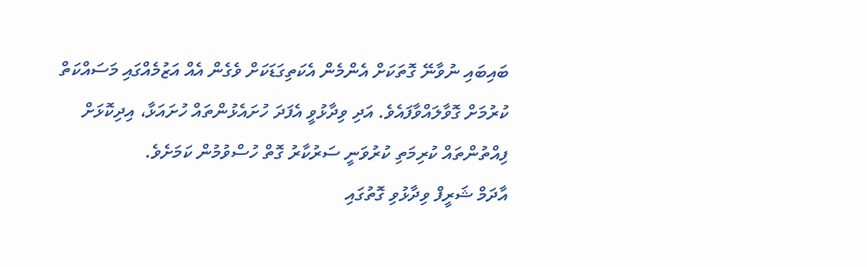ބައިބައި ނުވާނޭ ގޮތަކަށް އެންމެން އެކަތިގަޑަކަށް ވެގެން އެއް އަޒުމެއްގައި މަސައްކަތް ކުރުމަށް ގޮވާލައްވާފައެވެ. އަދި ވިދާޅުވީ އެފަދަ ހުށައެޅުންތައް ހުށައަޅާ، އިދިކޮޅަށް ފިއްތުންތައް ކުރިމަތި ކުރުވަނީ ސަރުކާރު ގޮތް ހުސްވުމުން ކަމަށެވެ.
އާދަމް ޝަރީފް ވިދާޅުވި ގޮތުގައި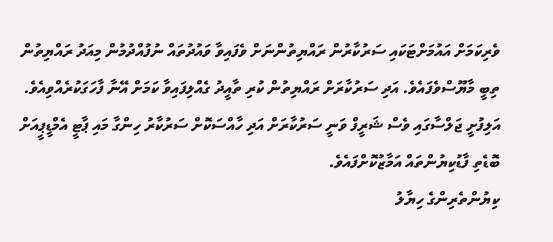ވެރިކަމަށް އައުމަށްޓަކައި ސަރުކާރުން ރައްޔިތުންނަށް ވެފައިވާ ވައުދުތައް ނުފުއްދުމުން މިއަދު ރައްޔިތުން ތިބީ މާޔޫސްވެފައެވެ. އަދި ސަރުކާރަށް ރައްޔިތުން ކުރި ތާއީދު ގެއްލިފައިވާ ކަމަށް އޭނާ ފާހަގަކުރެއްވިއެވެ.
އަލިފުށީ ޖަލްސާގައި ވެސް ޝަރީފް ވަނީ ސަރުކާރަށް އަދި ހާއްސަކޮށް ސަރުކާރު ހިންގާ މައި ޕާޓީ އެމްޑީޕީއަށް ބޮޑެތި ފާޑުކިޔުންތައް އަމާޒުކޮށްފައެވެ.
ކިޔުންތެރިންގެ ހިޔާލު